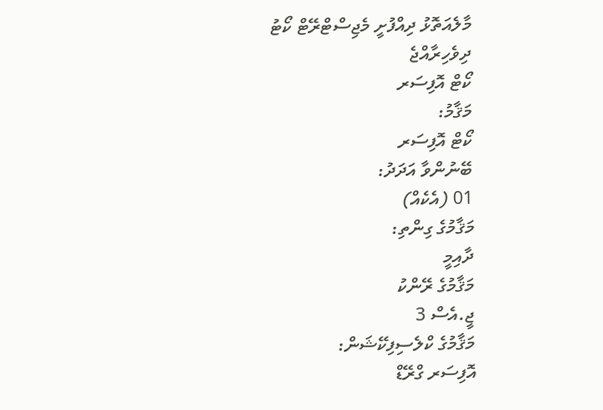މާލެއަތޮޅު ދިއްފުށީ މެޖިސްޓްރޭޓް ކޯޓު
ދިވެހިރާއްޖެ
ކޯޓް އޮފިސަރ
މަޤާމު:
ކޯޓް އޮފިސަރ
ބޭނުންވާ އަދަދު:
01 (އެކެއް)
މަޤާމުގެ ގިންތި:
ދާއިމީ
މަޤާމުގެ ރޭންކު
ޖީ.އެސް 3
މަޤާމުގެ ކްލެސިފިކޭޝަން:
އޮފިސަރ ގްރޭޑް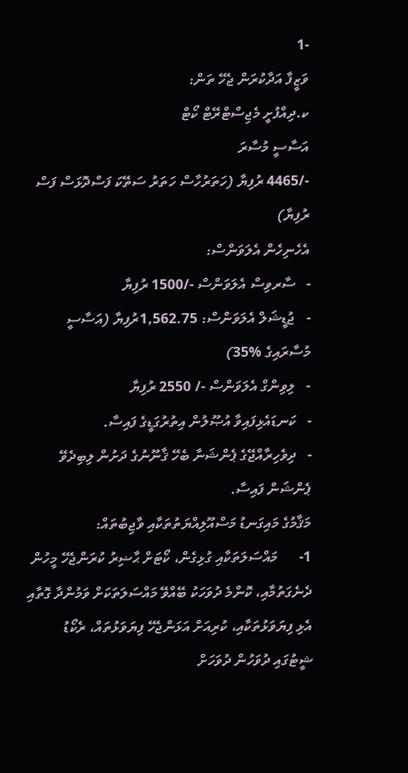-1
ވަޒީފާ އަދާކުރަން ޖެހޭ ތަން:
ކ.ދިއްފުށީ މެޖިސްޓްރޭޓް ކޯޓް
އަސާސީ މުސާރަ
-/4465 ރުފިޔާ (ހަތަރުހާސް ހަތަރު ސަތޭކަ ފަސްދޮޅަސް ފަސް ރުފިޔާ)
އެހެނިހެން އެލަވަންސް:
-   ސާރވިސް އެލަވަންސް -/1500 ރުފިޔާ
-   ޖުޑީޝަލް އެލަވަންސް: 1,562.75ރުފިޔާ (އަސާސީ މުސާރައިގެ %35)
-   ލިވިންގް އެލަވަންސް -/ 2550 ރުފިޔާ
-   ކަނޑައެޅިފައިވާ އުޞޫލުން އިތުރުގަޑީގެ ފައިސާ.
-   ދިވެހިރާއްޖޭގެ ޕެންޝަނާ ބެހޭ ޤާނޫނުގެ ދަށުން ލިބިދެވޭ ޕެންޝަން ފައިސާ.
މަޤާމުގެ މައިގަނޑު މަސްއޫލިއްޔަތުތަކާއި ވާޖިބުތައް:
1-      މައްސަލަތަކާއި ގުޅިގެން، ކޯޓަށް ޙާޟިރު ކުރަންޖެހޭ މީހުން ދެނެގަތުމާއި، ކޮންމެ ދުވަހަކު ބޭއްވޭ މައްސަލަތަކަށް ވަމުންދާ ގޮތާއި އެޅި ފިޔަވަޅުތަކާއި، ކުރިއަށް އަޅަންޖެހޭ ފިޔަވަޅުތައް، ރެކޯޑު ޝީޓުގައި ދުވަހުން ދުވަހަށް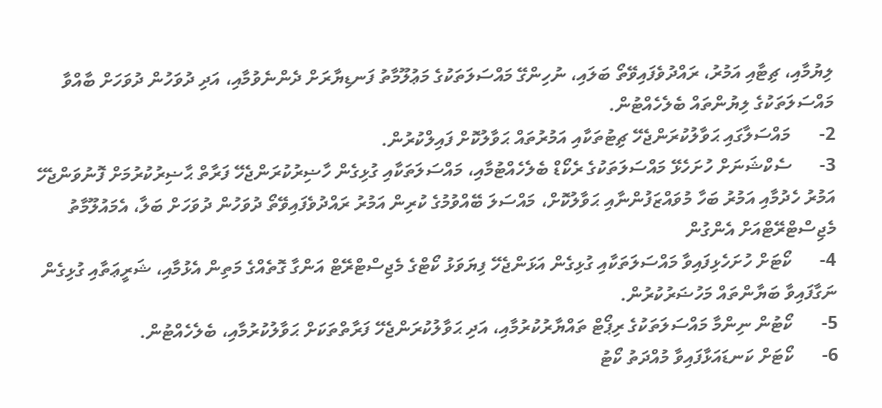ލިޔުމާއި، ޗިޓާއި އަމުރު، ރައްދުވެފައިވޭތޯ ބަލައި، ނުހިންގޭ މައްސަލަތަކުގެ މަޢުލޫމާތު ފަނޑިޔާރަށް ދެންނެވުމާއި، އަދި ދުވަހުން ދުވަހަށް ބާއްވާ މައްސަލަތަކުގެ ލިޔުންތައް ބެލެހެއްޓުން.
2-      މައްސަލާގައި ޙަވާލުކުރަންޖެހޭ ޗިޓުތަކާއި އަމުރުތައް ޙަވާލުކޮށް ފައިލްކުރުން.
3-      ސެކްޝަނަށް ހުށަހެޅޭ މައްސަލަތަކުގެ ރެކޯޑް ބެލެހެއްޓުމާއި، މައްސަލަތަކާއި ގުޅިގެން ހާޟިރުކުރަންޖެހޭ ފަރާތް ޙާޟިރުކުރުމަށް ފޮނުވަންޖެހޭ އަމުރު ހެދުމާއި އަމުރު ބަހާ މުވައްޒަފުންނާއި ޙަވާލުކޮށް، މައްސަލަ ބޭއްވުމުގެ ކުރިން އަމުރު ރައްދުވެފައިވޭތޯ ދުވަހުން ދުވަހަށް ބަލާ، އެމައުލޫމާތު މެޖިސްޓްރޭޓްއަށް އެންގުން
4-      ކޯޓަށް ހުށަހެޅިފައިވާ މައްސަލަތަކާއި ގުޅިގެން އަޅަންޖެހޭ ފިޔަވަޅު ކޯޓްގެ މެޖިސްޓްރޭޓް އަންގާ ގޮތެއްގެ މަތިން އެޅުމާއި، ޝަރީޢަތާއި ގުޅިގެން ނަގާފައިވާ ބަޔާންތައް މަހުޟަރުކުރުން.
5-      ކޯޓުން ނިންމާ މައްސަލަތަކުގެ ރިޕޯޓް ތައްޔާރުކުރުމާއި، އަދި ޙަވާލުކުރަންޖެހޭ ފަރާތްތަކަށް ޙަވާލުކުރުމާއި، ބެލެހެއްޓުން.
6-      ކޯޓަށް ކަނޑައަޅާފައިވާ މުއްދަތު ކޯޓު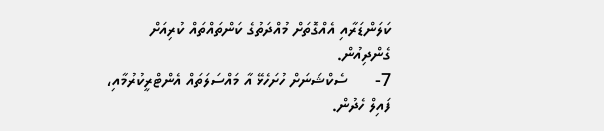ކަލަންޑަރާއި އެއްގޮތަށް މުއްދަތުގެ ކަންތައްތައް ކުރިއަށް ގެންދިއުން.
7-      ސެކްޝަނަށް ހުށަހެޅޭ އާ މައްސަލަތައް އެންޓްރީކުރުމާއި، ފައިލް ހެދުން.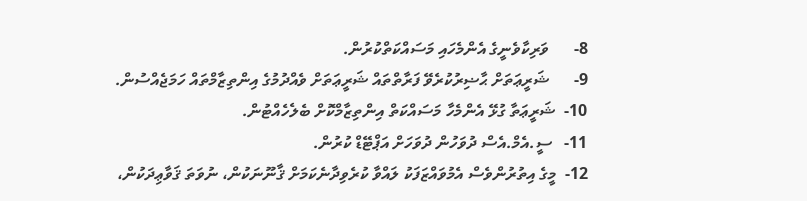8-      ވަރިކާވެނީގެ އެންމެހައި މަސައްކަތްކުރުން.
9-      ޝަރީޢަތަށް ޙާޟިރުކުރެވޭ ފަރާތްތައް ޝަރީޢަތަށް ވެއްދުމުގެ އިންތިޒާމްތައް ހަމަޖެއްސުން.
10-  ޝަރީޢަތާ ގުޅޭ އެންމެހާ މަސައްކަތް އިންތިޒާމްކޮށް ބެލެހެއްޓުން.
11-   ސީ.އެމް.އެސް ދުވަހުން ދުވަހަށް އަޕްޓޭޑް ކުރުން.
12-  މީގެ އިތުރުންވެސް އެމުވައްޒަފަކު ލައްވާ ކުރެވިދާނެކަމަށް ޤާނޫނަކުން، ނުވަތަ ޤަވާޢިދަކުން،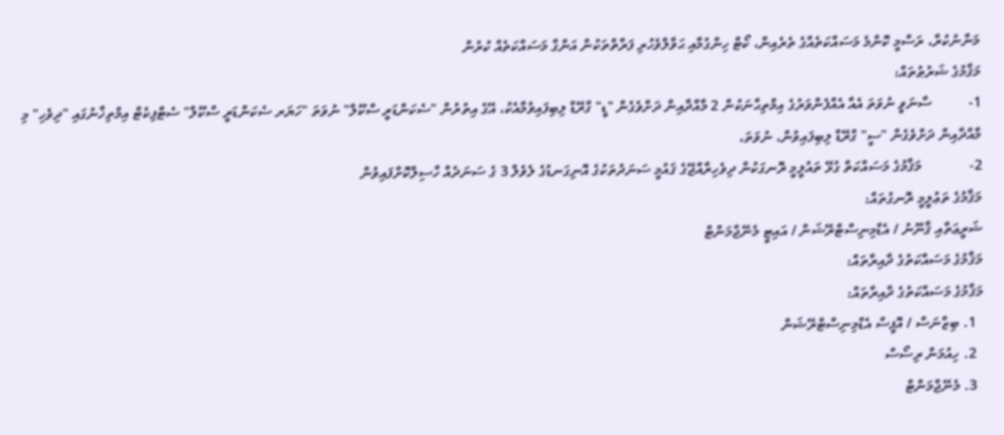މަނާނުކުރާ، ރަސްމީ ކޮންމެ މަސައްކަތެއްގެ ތެރެއިން، ކޯޓް ހިންގުމާއި ޙަވާލްވެހުރި ފަރާތްތަކުން އަންގާ މަސައްކަތެއް ކުރުން
މަޤާމުގެ ޝަރުޠުތައް:
1-          ސާނަވީ ނުވަތަ އެއާ އެއްފެންވަރުގެ އިމްތިޙާނަކުން 2 މާއްދާއިން ދަށްވެގެން "ޑީ" ގްރޭޑް ލިބިފައިވުމާއެކު، އޭގެ އިތުރުން "ސެކަންޑަރީ ސްކޫލް" ނުވަތަ "ހަޔަރ ސެކަންޑަރީ ސްކޫލް" ސެޓްފިކެޓް އިމްތިޚާނުގައި "ދިވެހި" މި މާއްދާއިން ދަށްވެގެން "ސީ" ގްރޭޑް ލިބިފައިވުން، ނުވަތަ،
2-             މަޤާމުގެ މަސައްކަތް ގުޅޭ ތައުލީމީ ރޮނގަކުން ދިވެހިރާއްޖޭގެ ޤައުމީ ސަނަދުތަކުގެ އޮނިގަނޑުގެ ލެވެލް 3 ގެ ސަނަދެއް ހާސިލްކޮށްފައިވުން
މަޤާމުގެ ތަޢުލީމީ ރޮނގުތައް:
ޝަރީޢަތާއި ޤާނޫނު / އެޑްމިނިސްޓްރޭޝަން / އައިޓީ މެނޭޖްމަންޓް
މަޤާމުގެ މަސައްކަތުގެ ދާއިރާތައް:
މަޤާމުގެ މަސައްކަތުގެ ދާއިރާތައް:
  1. ބިޒްނަސް / އޮފީސް އެޑްމިނިސްޓްރޭޝަން
  2. ހިއުމަން ރިސޯސް
  3. މެނޭޖްމަންޓް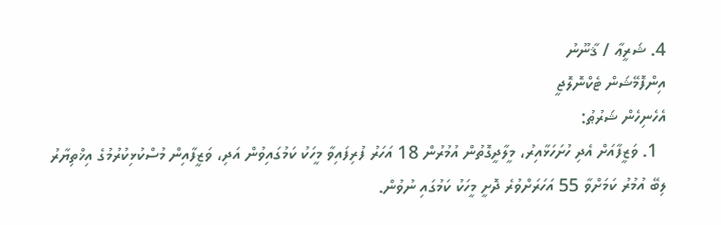4. ޝަރީޢާ / ޤާނޫނު
އިންފޮމޭޝަން ޓެކްނޮލޮޖީ
އެހެނިހެން ޝަރުޠު:
  1. ވަޒީފާއަށް އެދި ހުށަހަޅާއިރު، މީލާދީގޮތުން އުމުރުން 18 އަހަރު ފުރިފައިވާ މީހަކު ކަމުގައިވުން އަދި، ވަޒީފާއިން މުސްކުޅިކުރުމުގެ އިޚްތިޔާރު ލިބޭ އުމުރު ކަމަށްވާ 55 އަހަރަށްވުރެ ދޮށީ މީހަކު ކަމުގައި ނުވުން.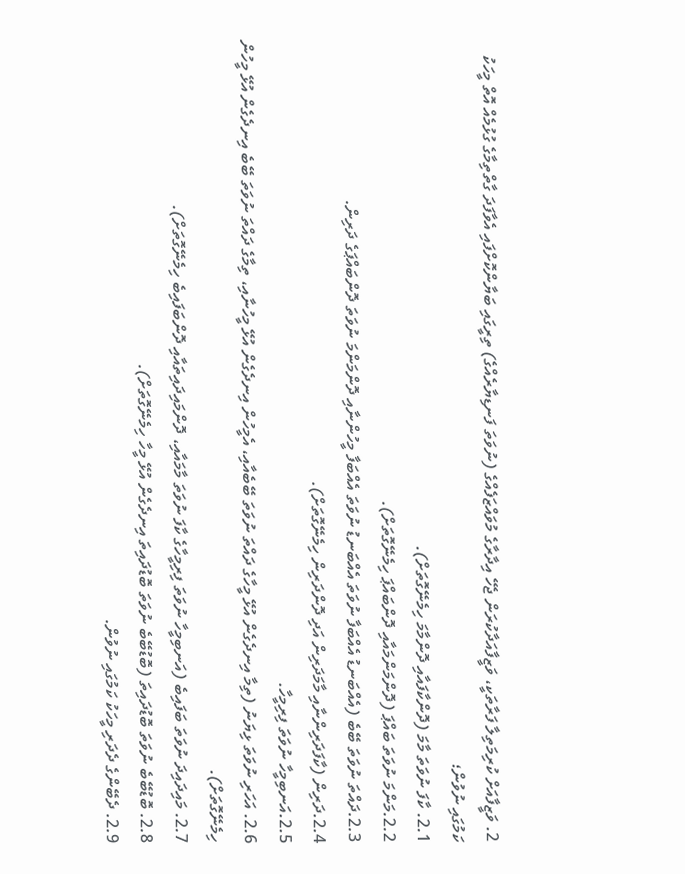2. ވަޒީފާއަށް ކުރިމަތިލާ ފަރާތަކީ، ވަޒީފާއަދާކުރަން ޖެހޭ އިދާރާގެ މުވައްޒަފެއްގެ (ނުވަތަ ފަނޑިޔާރެއްގެ) ތިރީގައި ބަޔާންކޮށްފައި އެވާފަދަ ގާތްތިމާގެ ގުޅުމެއް އޮތް މީހަކު ކަމުގައި ނުވުން؛
2.1. ކާފަ ނުވަތަ މާމަ (ދޮންކާފައާއި ދޮންމާމަ ހިމެނޭގޮތަށް).
2.2.މަންމަ ނުވަތަ ބައްޕަ (ދޮންމަންމައާއި ދޮންބައްޕަ ހިމެނޭގޮތަށް).
2.3.ދައްތަ ނުވަތަ ބޭބެ (އެއްބަނޑު އެއްބަފާ ނުވަތަ އެއްބަނޑު ނުވަތަ އެއްބަފާ މީހުންނާއި ދޮންމަންމަ ނުވަތަ ދޮންބައްޕަގެ ދަރިން.
2.4.ދަރިން (ކާފަދަރިންނާއި މާމަދަރިން އަދި ދޮންދަރިން ހިމެނޭގޮތަށް).
2.5.އަނބިމީހާ ނުވަތަ ފިރިމީހާ.
2.6. އަހަރި ނުވަތަ ޅިޔަނު (ތިމާ އިނދެގެން އުޅޭ މީހާގެ ދައްތަ ނުވަތަ ބޭބެއާއި، އެމީހުން އިނދެގެން އުޅޭ މީހުނާއި، ތިމާގެ ދައްތަ ނުވަތަ ބޭބެ އިނދެގެން އުޅޭ މީހުން ހިމެނޭގޮތަށް).
2.7. މައިދައިދަ ނުވަތަ ބަފައިބެ (އަނބިމީހާ ނުވަތަ ފިރިމީހާގެ ކާފަ ނުވަތަ މާމައާއި، ދޮންމައިދައިތައާއި ދޮންބަފައިބެ ހިމެނޭގޮތަށް).
2.8. ބޮޑުބޭބެ ނުވަތަ ބޮޑުދައިތަ (ބޮޑުބޭބެ ނުވަތަ ބޮޑުދައިތަ އިނދެގެން އުޅޭ މީހާ ހިމެނޭގޮތަށް).
2.9. ދެބޭންގެ ދެދަރި މީހަކު ކަމުގައި ނުވުން.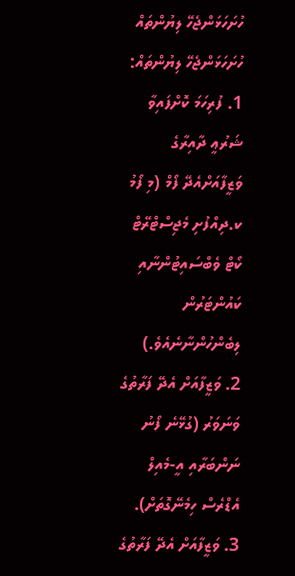ހުށަހަޅަންޖެހޭ ލިޔުންތައް
ހުށަހަޅަންޖެހޭ ލިޔުންތައް:
1. ފުރިހަމަ ކޮށްފައިވާ ޝަރުޢީ ދާއިރާގެ ވަޒީފާއަށްއެދޭ ފޯމް (މި ފޯމު ކ.ދިއްފުށި މެޖިސްޓްރޭޓް ކޯޓް ވެބްސައިޓުންނާއި ކައުންޓަރުން ލިބެންހުންނާނެއެވެ.)
2. ވަޒީފާއަށް އެދޭ ފަރާތުގެ ވަނަވަރު (ގުޅޭނެ ފޯނު ނަންބަރާއި އީ-މެއިލް އެޑްރެސް ހިމެނޭގޮތަށް).
3. ވަޒީފާއަށް އެދޭ ފަރާތުގެ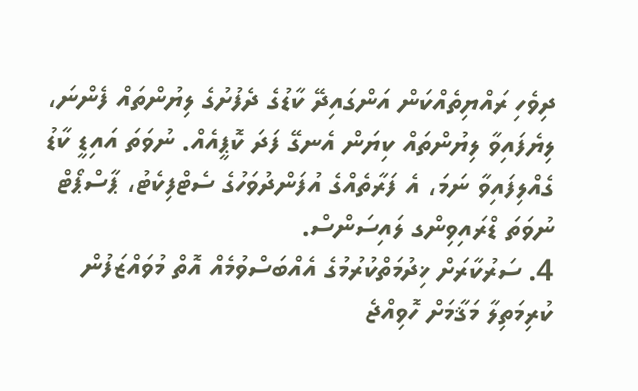ދިވެހި ރައްޔިތެއްކަން އަންގައިދޭ ކާޑުގެ ދެފުށުގެ ލިޔުންތައް ފެންނަ، ލިޔެފައިވާ ލިޔުންތައް ކިޔަން އެނގޭ ފަދަ ކޮޕީއެއް. ނުވަތަ އައިޑީ ކާޑު ގެއްލިފައިވާ ނަމަ، އެ ފަރާތެއްގެ އުފަންދުވަހުގެ ސެޓްފިކެޓު، ޕާސްޕޯޓް ނުވަތަ ޑްރައިވިންގ ލައިސަންސް.
4. ސަރުކާރަށް ޚިދުމަތްކުރުމުގެ އެއްބަސްވުމެއް އޮތް މުވައްޒަފުން ކުރިމަތިލާ މަޤާމަށް ހޮވިއްޖެ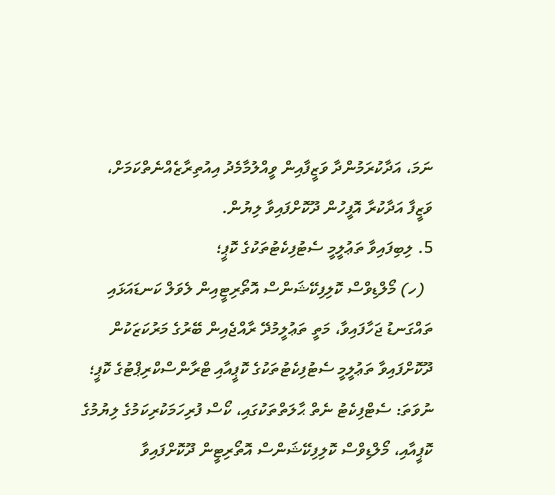ނަމަ، އަދާކުރަމުންދާ ވަޒީފާއިން ވީއްލުމާމެދު އިއުތިރާޒެއްނެތްކަމަށް، ވަޒީފާ އަދާކުރާ އޮފީހުން ދޫކޮށްފައިވާ ލިޔުން.
5. ލިބިފައިވާ ތަޢުލީމީ ސެޓުފިކެޓުތަކުގެ ކޮޕީ؛
  (ހ) މޯލްޑިވްސް ކޮލިފިކޭޝަންސް އޮތޯރިޓީއިން ލެވަލް ކަނޑައަޅައި ތައްގަނޑު ޖަހާފައިވާ، މަތީ ތަޢުލީމުދޭ ރާއްޖެއިން ބޭރުގެ މަރުކަޒަކުން ދޫކޮށްފައިވާ ތަޢުލީމީ ސެޓުފިކެޓުތަކުގެ ކޮޕީއާއި ޓްރާންސްކްރިޕްޓުގެ ކޮޕީ؛ ނުވަތަ: ސެޓްފިކެޓު ނެތް ޙާލަތްތަކުގައި، ކޯސް ފުރިހަމަކުރިކަމުގެ ލިޔުމުގެ ކޮޕީއާއި، މޯލްޑިވްސް ކޮލިފިކޭޝަންސް އޮތޯރިޓީން ދޫކޮށްފައިވާ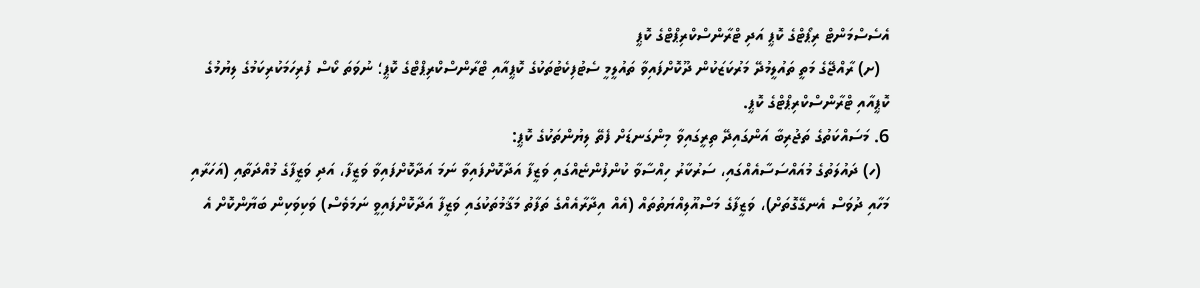އެސެސްމަންޓް ރިޕޯޓްގެ ކޮޕީ އަދި ޓްރާންސްކްރިޕްޓްގެ ކޮޕީ
  (ށ) ރާއްޖޭގެ މަތީ ތައުލީމުދޭ މަރުކަޒަކުން ދޫކޮށްފައިވާ ތައުލީމީ ސެޓުފިކެޓުތަކުގެ ކޮޕީއާއި ޓްރާންސްކްރިޕްޓްގެ ކޮޕީ؛ ނުވަތަ ކޯސް ފުރިހަމަކުރިކަމުގެ ލިޔުމުގެ ކޮޕީއާއި ޓްރާންސްކްރިޕްޓްގެ ކޮޕީ.
6. މަސައްކަތުގެ ތަޖުރިބާ އަންގައިދޭ ތިރީގައިވާ މިންގަނޑަށް ފެތޭ ލިޔުންތަކުގެ ކޮޕީ:
  (ހ) ދައުލަތުގެ މުއައްސަސާއެއްގައި، ސަރުކާރު ހިއްސާވާ ކުންފުންޏެއްގައި ވަޒީފާ އަދާކޮށްފައިވާ ނަމަ އަދާކޮށްފައިވާ ވަޒީފާ، އަދި ވަޒީފާގެ މުއްދަތާއި (އަހަރާއި މަހާއި ދުވަސް އެނގޭގޮތަށް)، ވަޒީފާގެ މަސްއޫލިއްޔަތުތައް (އެއް އިދާރާއެއްގެ ތަފާތު މަޤާމުތަކުގައި ވަޒީފާ އަދާކޮށްފައިވީ ނަމަވެސް) ވަކިވަކިން ބަޔާންކޮށް އެ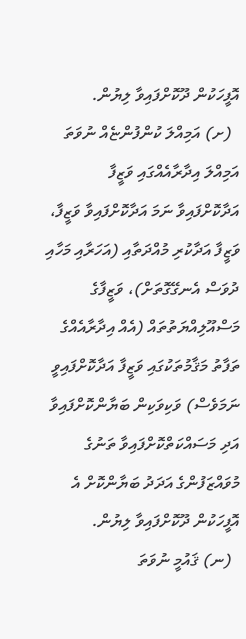އޮފީހަކުން ދޫކޮށްފައިވާ ލިޔުން.
  (ށ) އަމިއްލަ ކުންފުންޏެއް ނުވަތަ އަމިއްލަ އިދާރާއެއްގައި ވަޒީފާ އަދާކޮށްފައިވާ ނަމަ އަދާކޮށްފައިވާ ވަޒީފާ، ވަޒީފާ އަދާކުރި މުއްދަތާއި (އަހަރާއި މަހާއި ދުވަސް އެނގޭގޮތަށް)، ވަޒީފާގެ މަސްއޫލިއްޔަތުތައް (އެއް އިދާރާއެއްގެ ތަފާތު މަޤާމުތަކުގައި ވަޒީފާ އަދާކޮށްފައިވީ ނަމަވެސް) ވަކިވަކިން ބަޔާންކޮށްފައިވާ އަދި މަސައްކަތްކޮށްފައިވާ ތަނުގެ މުވައްޒަފުންގެ އަދަދު ބަޔާންކޮށް އެ އޮފީހަކުން ދޫކޮށްފައިވާ ލިޔުން.
  (ނ) ޤައުމީ ނުވަތަ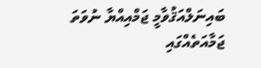ބައިނަލްއަޤުވާމީ ޖަމްއިއްޔާ ނުވަތަ ޖަމާއަތެއްގައި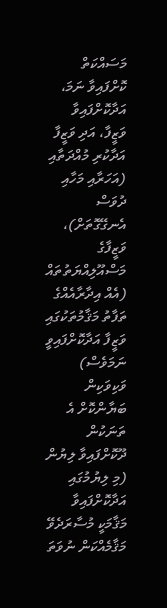މަސައްކަތް ކޮށްފައިވާ ނަމަ، އަދާކޮށްފައިވާ ވަޒީފާ، އަދި ވަޒީފާ އަދާކުރި މުއްދަތާއި (އަހަރާއި މަހާއި ދުވަސް އެނގޭގޮތަށް)، ވަޒީފާގެ މަސްއޫލިއްޔަތުތައް (އެއް އިދާރާއެއްގެ ތަފާތު މަޤާމުތަކުގައި ވަޒީފާ އަދާކޮށްފައިވީ ނަމަވެސް) ވަކިވަކިން ބަޔާންކޮށް އެ ތަނަކުން ދޫކޮށްފައިވާ ލިޔުން (މި ލިޔުމުގައި އަދާކޮށްފައިވާ މަޤާމަކީ މުސާރަދެވޭ މަޤާމެއްކަން ނުވަތަ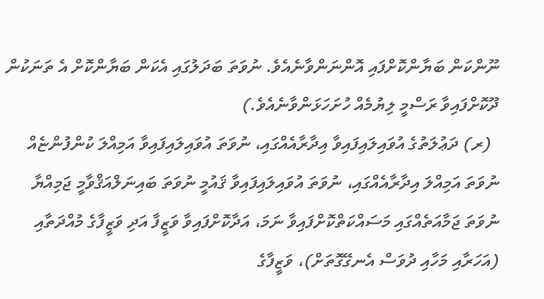ނޫންކަން ބަޔާންކޮށްފައި އޮންނަންވާނެއެވެ. ނުވަތަ ބަދަލުގައި އެކަން ބަޔާންކޮށް އެ ތަނަކުން ދޫކޮށްފައިވާ ރަސްމީ ލިޔުމެއް ހުށަހަޅަންވާނެއެވެ.)
  (ރ) ދަޢުލަތުގެ އުވައިލައިފައިވާ އިދާރާއެއްގައި، ނުވަތަ އުވައިލައިފައިވާ އަމިއްލަ ކުންފުންޏެއް ނުވަތަ އަމިއްލަ އިދާރާއެއްގައި، ނުވަތަ އުވައިލައިފައިވާ ޤައުމީ ނުވަތަ ބައިނަލްއަޤްވާމީ ޖަމިއްޔާ ނުވަތަ ޖަމާއަތެއްގައި މަސައްކަތްކޮށްފައިވާ ނަމަ، އަދާކޮށްފައިވާ ވަޒީފާ އަދި ވަޒީފާގެ މުއްދަތާއި (އަހަރާއި މަހާއި ދުވަސް އެނގޭގޮތަށް)، ވަޒީފާގެ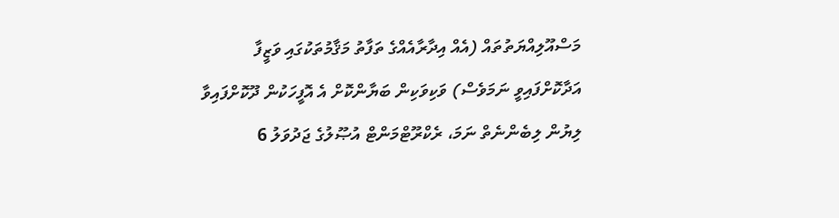މަސްއޫލިއްޔަތުތައް (އެއް އިދާރާއެއްގެ ތަފާތު މަޤާމުތަކުގައި ވަޒީފާ އަދާކޮށްފައިވީ ނަމަވެސް) ވަކިވަކިން ބަޔާންކޮށް އެ އޮފީހަކުން ދޫކޮށްފައިވާ ލިޔުން ލިބެންނެތް ނަމަ، ރެކްރޫޓްމަންޓް އުޞޫލުގެ ޖަދުވަލު 6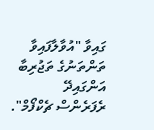ގައިވާ "އުވާލާފައިވާ ތަންތަނުގެ ތަޖުރިބާ އަންގައިދޭ ރެފަރެންސް ޗެކްފޯމް".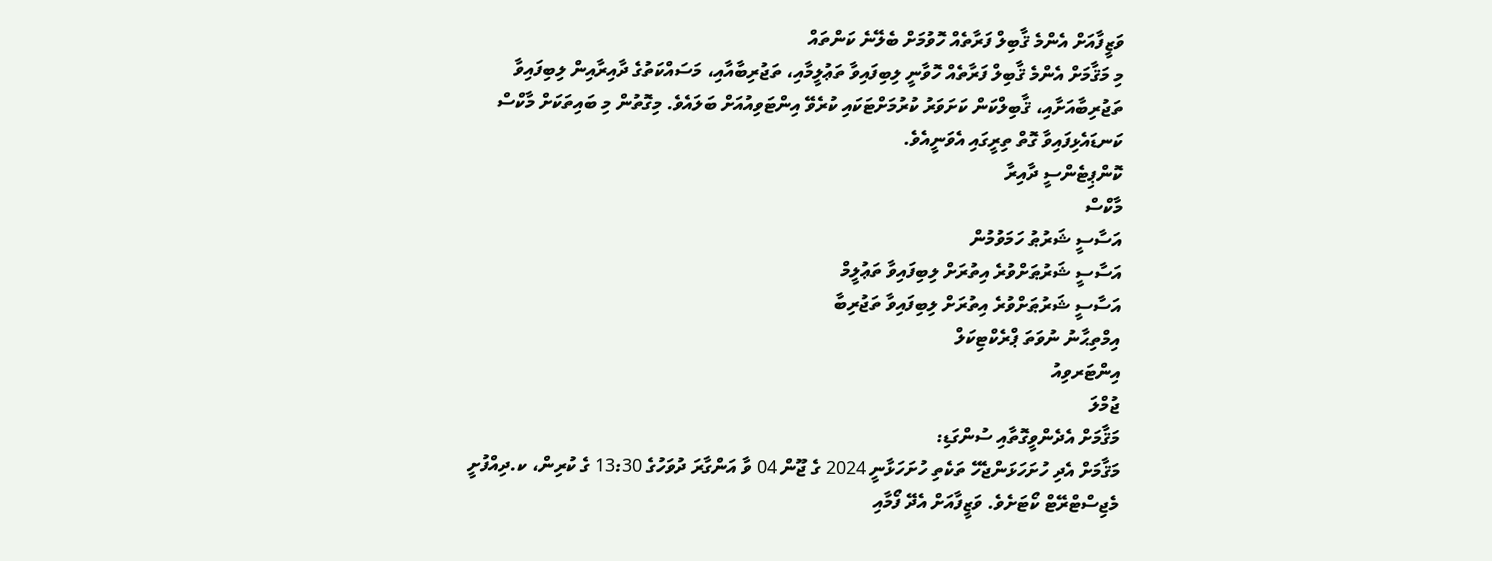ވަޒީފާއަށް އެންމެ ޤާބިލް ފަރާތެއް ހޮވުމަށް ބެލޭނެ ކަންތައް
މި މަޤާމަށް އެންމެ ޤާބިލް ފަރާތެއް ހޮވާނީ ލިބިފައިވާ ތަޢުލީމާއި، ތަޖުރިބާއާއި، މަސައްކަތުގެ ދާއިރާއިން ލިބިފައިވާ ތަޖުރިބާއަށާއި، ޤާބިލްކަން ކަށަވަރު ކުރުމަށްޓަކައި ކުރެވޭ އިންޓަވިއުއަށް ބަލައެވެ. މިގޮތުން މި ބައިތަކަށް މާކްސް ކަނޑައެޅިފައިވާ ގޮތް ތިރީގައި އެވަނީއެވެ.
ކޮންޕިޓެންސީ ދާއިރާ
މާކްސް
އަސާސީ ޝަރުޠު ހަމަވުމުން
އަސާސީ ޝަރުޠަށްވުރެ އިތުރަށް ލިބިފައިވާ ތަޢުލީމް
އަސާސީ ޝަރުޠަށްވުރެ އިތުރަށް ލިބިފައިވާ ތަޖުރިބާ
އިމްތިޙާނު ނުވަތަ ޕްރެކްޓިކަލް
އިންޓަރވިއު
ޖުމްލަ
މަޤާމަށް އެދެންވީގޮތާއި ސުންގަޑި:
މަޤާމަށް އެދި ހުށަހަޅަންޖެހޭ ތަކެތި ހުށަހަޅާނީ 2024 ގެ ޖޫން 04 ވާ އަންގާރަ ދުވަހުގެ 13:30 ގެ ކުރިން، ކ.ދިއްފުށީ މެޖިސްޓްރޭޓް ކޯޓަށެވެ. ވަޒީފާއަށް އެދޭ ފޯމާއި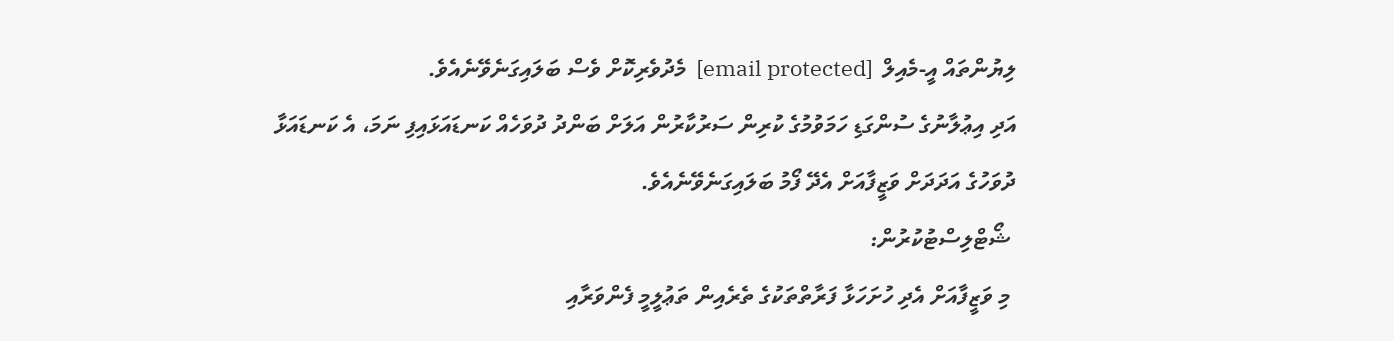ލިޔުންތައް އީ-މެއިލް  [email protected]  މެދުވެރިކޮށް ވެސް ބަލައިގަނެވޭނެއެވެ.
އަދި އިޢުލާނުގެ ސުންގަޑި ހަމަވުމުގެ ކުރިން ސަރުކާރުން އަލަށް ބަންދު ދުވަހެއް ކަނޑައަޅައިފި ނަމަ، އެ ކަނޑައަޅާ ދުވަހުގެ އަދަދަށް ވަޒީފާއަށް އެދޭ ފޯމު ބަލައިގަނެވޭނެއެވެ.
 ޝޯޓްލިސްޓުކުރުން:
 މި ވަޒީފާއަށް އެދި ހުށަހަޅާ ފަރާތްތަކުގެ ތެރެއިން ތަޢުލީމީ ފެންވަރާއި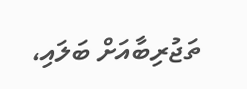ތަޖުރިބާއަށް ބަލައި،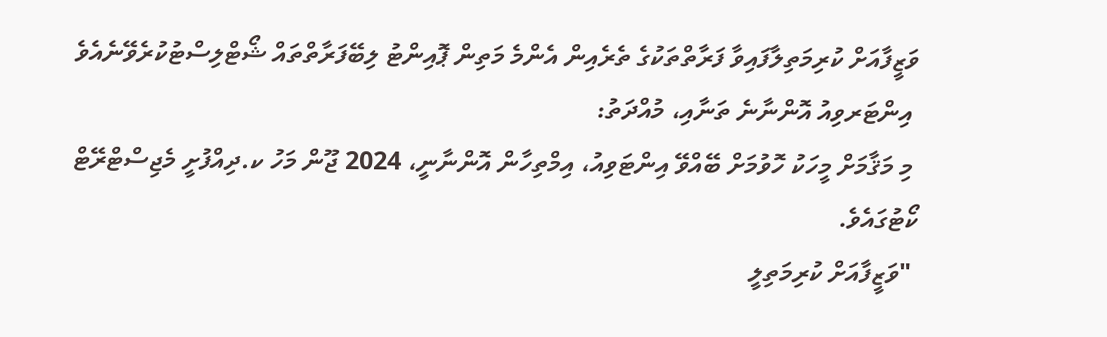ވަޒީފާއަށް ކުރިމަތިލާފައިވާ ފަރާތްތަކުގެ ތެރެއިން އެންމެ މަތިން ޕޮއިންޓު ލިބޭފަރާތްތައް ޝޯޓްލިސްޓުކުރެވޭނެއެވެ
 އިންޓަރވިއު އޮންނާނެ ތަނާއި، މުއްދަތު:
 މި މަޤާމަށް މީހަކު ހޮވުމަށް ބޭއްވޭ އިންޓަވިއު، އިމްތިހާން އޮންނާނީ، 2024 ޖޫން މަހު ކ.ދިއްފުށީ މެޖިސްޓްރޭޓް ކޯޓުގައެވެ.
 "ވަޒީފާއަށް ކުރިމަތިލީ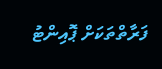ފަރާތްތަކަށް ޕޮއިންޓު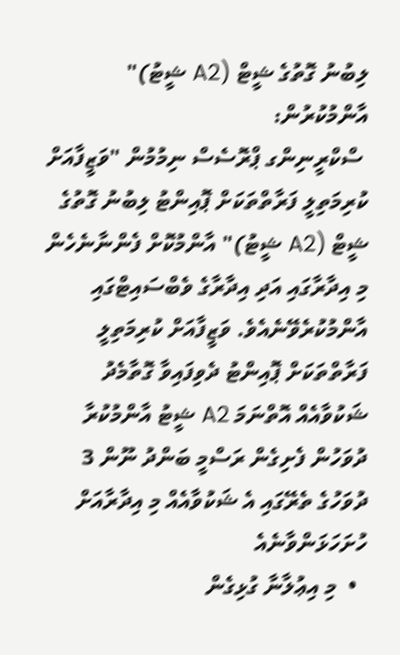ލިބުނު ގޮތުގެ ޝީޓް (A2 ޝީޓު)" އާންމުކުރުން:
 ސްކްރީނިންގ ޕްރޮސެސް ނިމުމުން "ވަޒީފާއަށް ކުރިމަތިލީ ފަރާތްތަކަށް ޕޮއިންޓު ލިބުނު ގޮތުގެ ޝީޓް (A2 ޝީޓު)" އާންމުކޮށް ފެންނާނެހެން މި އިދާރާގައި އަދި އިދާރާގެ ވެބްސައިޓްގައި އާންމުކުރެވޭނެއެވެ. ވަޒީފާއަށް ކުރިމަތިލީ ފަރާތްތަކަށް ޕޮއިންޓު ދެވިފައިވާ ގޮތާމެދު ޝަކުވާއެއް އޮތްނަމަ A2 ޝީޓު އާންމުކުރާ ދުވަހުން ފެށިގެން ރަސްމީ ބަންދު ނޫން 3 ދުވަހުގެ ތެރޭގައި އެ ޝަކުވާއެއް މި އިދާރާއަށް ހުށަހަޅަންވާނެއެ
  •  މި އިޢުލާނާ ގުޅިގެން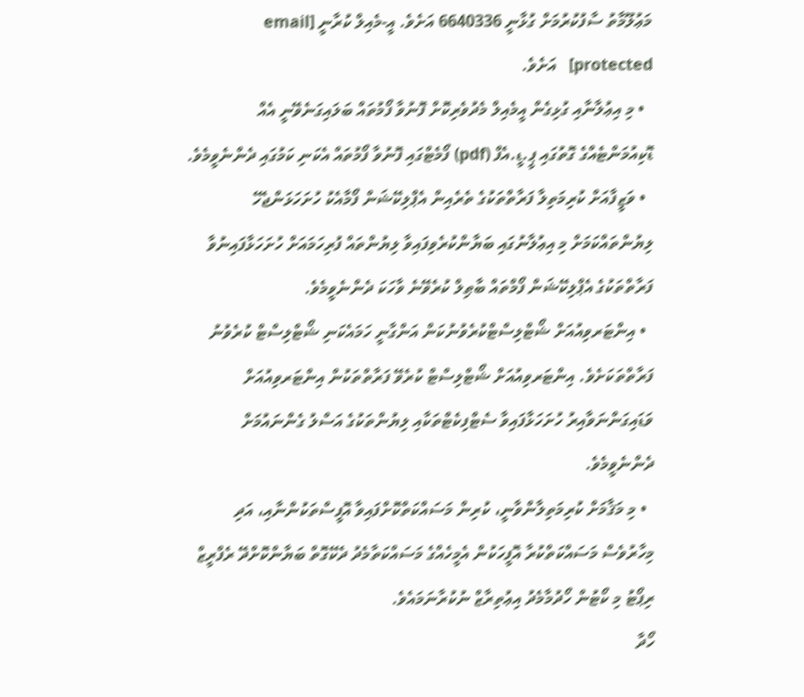މަޢުލޫމާތު ސާފުކުރުމަށް ގުޅާނީ 6640336 އަށެވެ. އީ-މެއިލް ކުރާނީ [email protected]   އަށެވެ.
  • މި އިޢުލާނާއި ގުޅިގެން އީމެއިލް މެދުވެރިކޮށް ފޮނުވާ ފޯމުތައް ބަލައިގަނެވޭނީ އެއް ޑޮކިއުމަންޓެއްގެ ގޮތުގައި ޕީ.ޑީ.އެފް (pdf) ފޯމެޓްގައި ފޮނުވާ ފޯމުތައް އެކަނި ކަމުގައި ދެންނެވީމެވެ.
  • ވަޒީފާއަށް ކުރިމަތިލާ ފަރާތްތަކުގެ ތެރެއިން އެޕްލިކޭޝަން ފޯމާއެކު ހުށަހަޅަންޖެހޭ ލިޔުންތައްކަމަށް މި އިޢުލާނުގައި ބަޔާންކުރެވިފައިވާ ލިޔުންތައް ފުރިހަމައަށް ހުށަހަޅާފައިނުވާ ފަރާތްތަކުގެ އެޕްލިކޭޝަން ފޯމްތައް ބާޠިލް ކުރެވޭނެ ވާހަކަ ދެންނެވީމެވެ.
  • އިންޓަރވިއުއަށް ޝޯޓްލިސްޓްކުރެވުނުކަން އަންގާނީ ހަމައެކަނި ޝޯޓްލިސްޓް ކުރެވުނު ފަރާތްތަކަށެވެ. އިންޓަރވިއުއަށް ޝޯޓްލިސްޓް ކުރެވޭ ފަރާތްތަކުން އިންޓަރވިއުއަށް ވަޑައިގަންނަވާއިރު ހުށަހަޅާފައިވާ ސެޓްފިކެޓްތަކާއި ލިޔުންތަކުގެ އަސްލު ގެންނައުމަށް ދެންނެވީމެވެ.
  • މި މަޤާމަށް ކުރިމަތިލާންވާނީ، ކުރިން މަސައްކަތްކޮށްފައިވާ އޮފީސްތަކުންނާއި، އަދި މިހާރުވެސް މަސައްކަތްކުރާ އޮފީހަކުން އެމީހެއްގެ މަސައްކަތާމެދު ދެކޭގޮތް ބަޔާންކޮށްދޭ ރެފްރީޒް ރިޕޯޓު މި ކޯޓުން ހޯދުމާމެދު އިޢުތިރާޒް ނުކުރާނަމައެވެ.
ހޯދާ